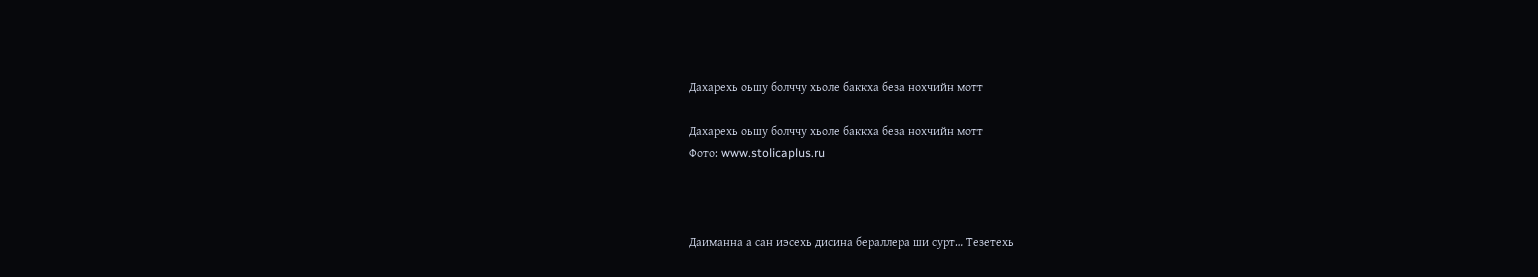Дахарехь оьшу болччу хьоле баккха беза нохчийн мотт

Дахарехь оьшу болччу хьоле баккха беза нохчийн мотт
Фото: www.stolicaplus.ru



Даиманна а сан иэсехь дисина бераллера ши сурт… Тезетехь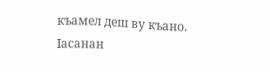къамел деш ву къано. Iасанан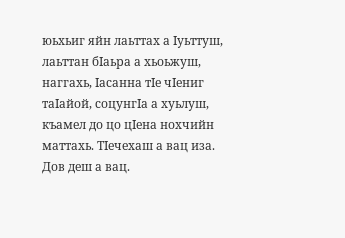юьхьиг яйн лаьттах а Iуьттуш, лаьттан бIаьра а хьоьжуш, наггахь, Iасанна тIе чIениг таIайой, соцунгIа а хуьлуш, къамел до цо цIена нохчийн маттахь. ТIечехаш а вац иза. Дов деш а вац.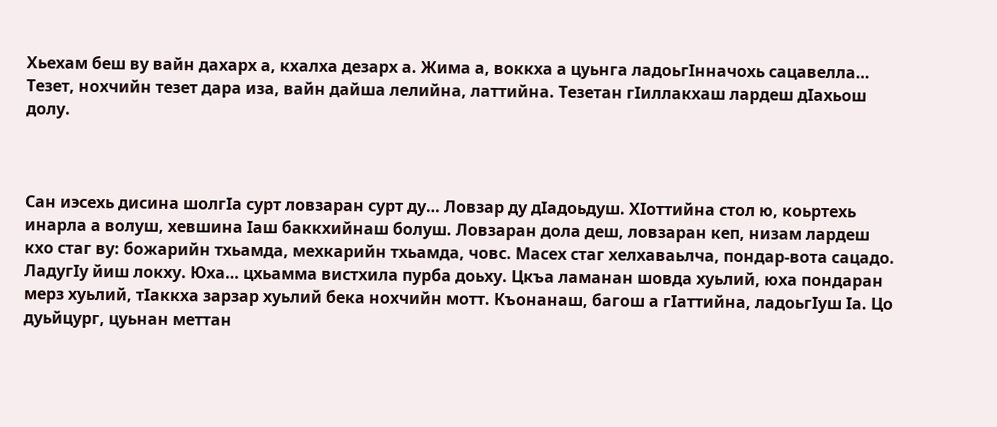Хьехам беш ву вайн дахарх а, кхалха дезарх а. Жима а, воккха а цуьнга ладоьгIнначохь сацавелла… Тезет, нохчийн тезет дара иза, вайн дайша лелийна, латтийна. Тезетан гIиллакхаш лардеш дIахьош долу.



Сан иэсехь дисина шолгIа сурт ловзаран сурт ду… Ловзар ду дIадоьдуш. ХIоттийна стол ю, коьртехь инарла а волуш, хевшина Iаш баккхийнаш болуш. Ловзаран дола деш, ловзаран кеп, низам лардеш кхо стаг ву: божарийн тхьамда, мехкарийн тхьамда, човс. Масех стаг хелхаваьлча, пондар-вота сацадо. ЛадугIу йиш локху. Юха… цхьамма вистхила пурба доьху. Цкъа ламанан шовда хуьлий, юха пондаран мерз хуьлий, тIаккха зарзар хуьлий бека нохчийн мотт. Къонанаш, багош а гIаттийна, ладоьгIуш Iа. Цо дуьйцург, цуьнан меттан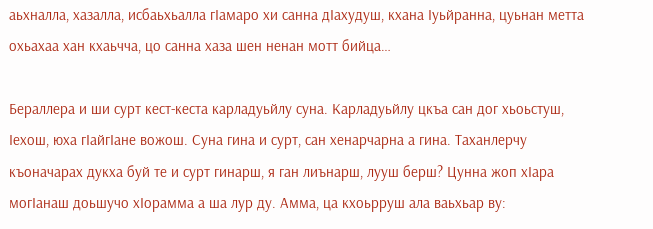аьхналла, хазалла, исбаьхьалла гIамаро хи санна дIахудуш, кхана Iуьйранна, цуьнан метта охьахаа хан кхаьчча, цо санна хаза шен ненан мотт бийца…

Бераллера и ши сурт кест-кеста карладуьйлу суна. Карладуьйлу цкъа сан дог хьоьстуш, Iехош, юха гIайгIане вожош. Суна гина и сурт, сан хенарчарна а гина. Таханлерчу къоначарах дукха буй те и сурт гинарш, я ган лиънарш, лууш берш? Цунна жоп хIара могIанаш доьшучо хIорамма а ша лур ду. Амма, ца кхоьрруш ала ваьхьар ву: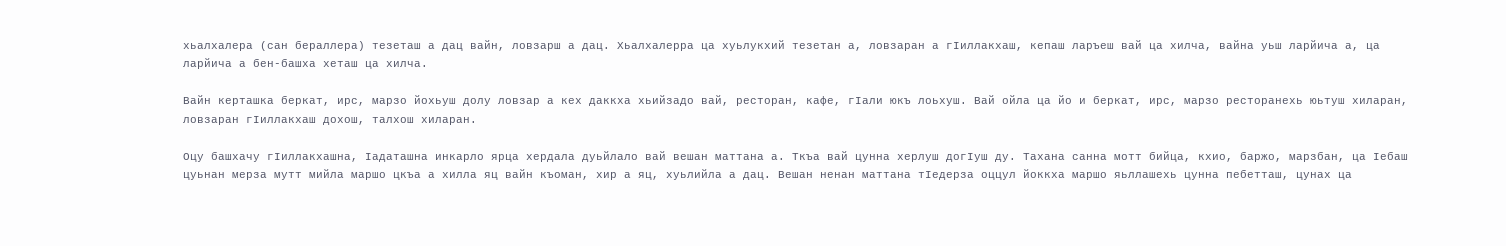хьалхалера (сан бераллера) тезеташ а дац вайн, ловзарш а дац. Хьалхалерра ца хуьлукхий тезетан а, ловзаран а гIиллакхаш, кепаш ларъеш вай ца хилча, вайна уьш ларйича а, ца ларйича а бен-башха хеташ ца хилча.

Вайн керташка беркат, ирс, марзо йохьуш долу ловзар а кех даккха хьийзадо вай, ресторан, кафе, гIали юкъ лоьхуш. Вай ойла ца йо и беркат, ирс, марзо ресторанехь юьтуш хиларан, ловзаран гIиллакхаш дохош, талхош хиларан.

Оцу башхачу гIиллакхашна, Iадаташна инкарло ярца хердала дуьйлало вай вешан маттана а. Ткъа вай цунна херлуш догIуш ду. Тахана санна мотт бийца, кхио, баржо, марзбан, ца Iебаш цуьнан мерза мутт мийла маршо цкъа а хилла яц вайн къоман, хир а яц, хуьлийла а дац. Вешан ненан маттана тIедерза оццул йоккха маршо яьллашехь цунна пебетташ, цунах ца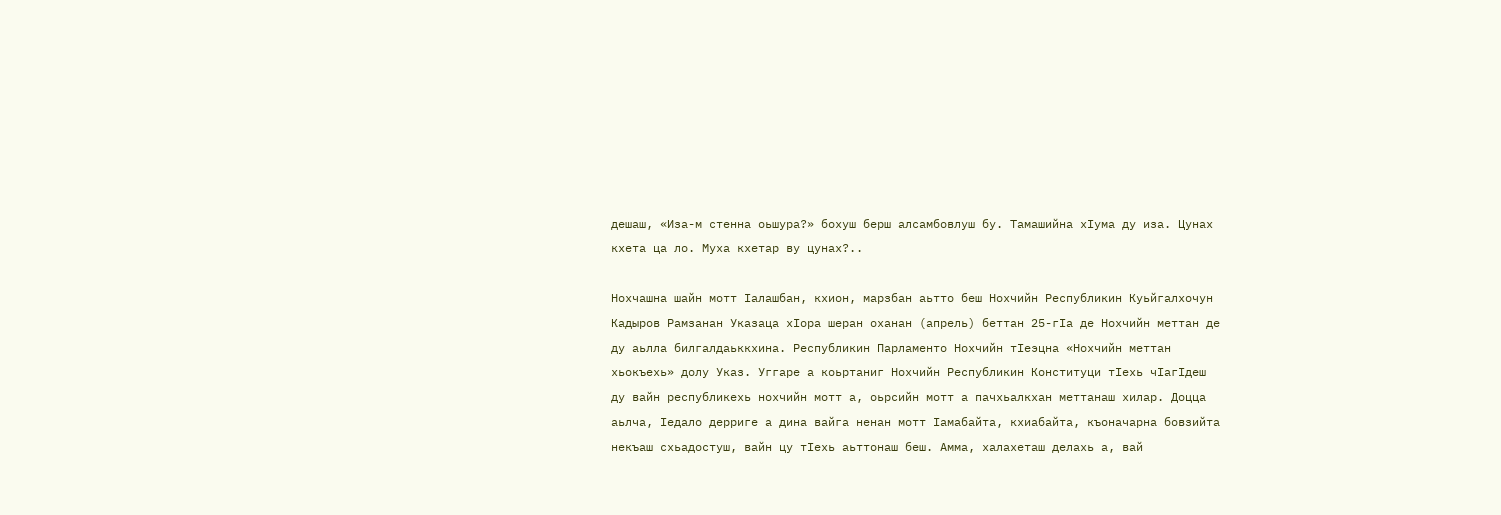дешаш, «Иза-м стенна оьшура?» бохуш берш алсамбовлуш бу. Тамашийна хIума ду иза. Цунах кхета ца ло. Муха кхетар ву цунах?..

Нохчашна шайн мотт Iалашбан, кхион, марзбан аьтто беш Нохчийн Республикин Куьйгалхочун Кадыров Рамзанан Указаца хIора шеран оханан (апрель) беттан 25-гIа де Нохчийн меттан де ду аьлла билгалдаьккхина. Республикин Парламенто Нохчийн тIеэцна «Нохчийн меттан хьокъехь» долу Указ. Уггаре а коьртаниг Нохчийн Республикин Конституци тIехь чIагIдеш ду вайн республикехь нохчийн мотт а, оьрсийн мотт а пачхьалкхан меттанаш хилар. Доцца аьлча, Iедало дерриге а дина вайга ненан мотт Iамабайта, кхиабайта, къоначарна бовзийта некъаш схьадостуш, вайн цу тIехь аьттонаш беш. Амма, халахеташ делахь а, вай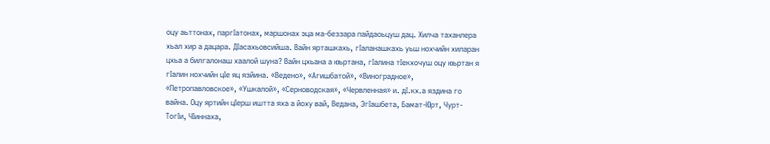оцу аьттонах, паргIатонах, маршонах эца ма-беззара пайдаоьцуш дац. Хилча таханлера хьал хир а дацара. ДIасахьовсийша. Вайн ярташкахь, гIаланашкахь уьш нохчийн хиларан цхьа а билгалонаш хаалой шуна? Вайн цхьана а юьртана, гIалина тIекхочуш оцу юьртан я гIалин нохчийн цIе яц язйина. «Ведено», «Агишбатой», «Виноградное», «Петропавловское», «Ушкалой», «Серноводская», «Червленная» и. дI.кх.а яздина го вайна. Оцу яртийн цIерш иштта яха а йоху вай, Ведана, ЭгIашбета, Бамат-Юрт, Чурт-ТогIи, ЧIиннаха,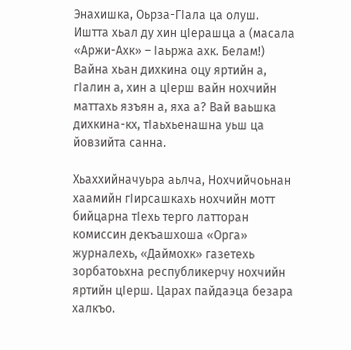Энахишка, Оьрза-ГIала ца олуш. Иштта хьал ду хин цIерашца а (масала «Аржи-Ахк» – Iаьржа ахк. Белам!) Вайна хьан дихкина оцу яртийн а, гIалин а, хин а цIерш вайн нохчийн маттахь язъян а, яха а? Вай ваьшка дихкина-кх, тIаьхьенашна уьш ца йовзийта санна.

Хьаххийначуьра аьлча, Нохчийчоьнан хаамийн гIирсашкахь нохчийн мотт бийцарна тIехь терго латторан комиссин декъашхоша «Орга» журналехь, «Даймохк» газетехь зорбатоьхна республикерчу нохчийн яртийн цIерш. Царах пайдаэца безара халкъо.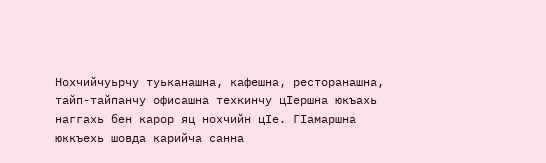Нохчийчуьрчу туьканашна, кафешна, ресторанашна, тайп-тайпанчу офисашна техкинчу цIершна юкъахь наггахь бен карор яц нохчийн цIе. ГIамаршна юккъехь шовда карийча санна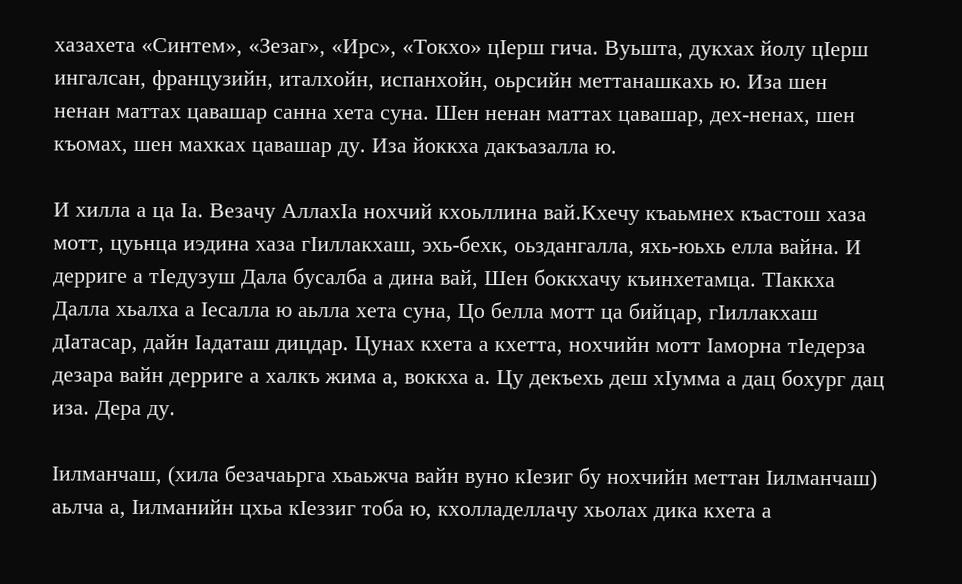хазахета «Синтем», «Зезаг», «Ирс», «Токхо» цIерш гича. Вуьшта, дукхах йолу цIерш ингалсан, французийн, италхойн, испанхойн, оьрсийн меттанашкахь ю. Иза шен ненан маттах цавашар санна хета суна. Шен ненан маттах цавашар, дех-ненах, шен къомах, шен махках цавашар ду. Иза йоккха дакъазалла ю.

И хилла а ца Iа. Везачу АллахIа нохчий кхоьллина вай.Кхечу къаьмнех къастош хаза мотт, цуьнца иэдина хаза гIиллакхаш, эхь-бехк, оьздангалла, яхь-юьхь елла вайна. И дерриге а тIедузуш Дала бусалба а дина вай, Шен боккхачу къинхетамца. ТIаккха Далла хьалха а Iесалла ю аьлла хета суна, Цо белла мотт ца бийцар, гIиллакхаш дIатасар, дайн Iадаташ дицдар. Цунах кхета а кхетта, нохчийн мотт Iаморна тIедерза дезара вайн дерриге а халкъ жима а, воккха а. Цу декъехь деш хIумма а дац бохург дац иза. Дера ду.

Iилманчаш, (хила безачаьрга хьаьжча вайн вуно кIезиг бу нохчийн меттан Iилманчаш) аьлча а, Iилманийн цхьа кIеззиг тоба ю, кхолладеллачу хьолах дика кхета а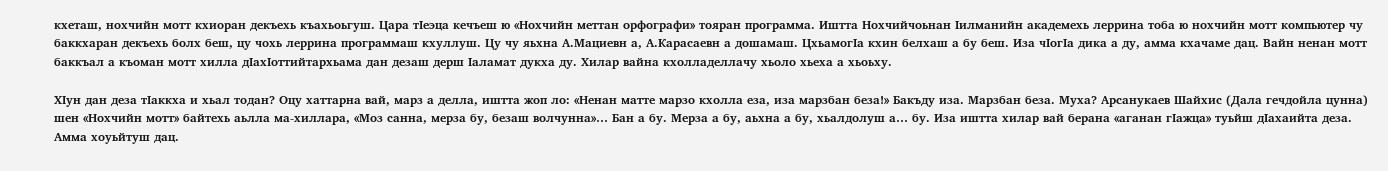кхеташ, нохчийн мотт кхиоран декъехь къахьоьгуш. Цара тIеэца кечъеш ю «Нохчийн меттан орфографи» тояран программа. Иштта Нохчийчоьнан Iилманийн академехь леррина тоба ю нохчийн мотт компьютер чу баккхаран декъехь болх беш, цу чохь леррина программаш кхуллуш. Цу чу яьхна А.Мациевн а, А.Карасаевн а дошамаш. ЦхьамогIа кхин белхаш а бу беш. Иза чIогIа дика а ду, амма кхачаме дац. Вайн ненан мотт баккъал а къоман мотт хилла дIахIоттийтархьама дан дезаш дерш Iаламат дукха ду. Хилар вайна кхолладеллачу хьоло хьеха а хьоьху.

ХIун дан деза тIаккха и хьал тодан? Оцу хаттарна вай, марз а делла, иштта жоп ло: «Ненан матте марзо кхолла еза, иза марзбан беза!» Бакъду иза. Марзбан беза. Муха? Арсанукаев Шайхис (Дала гечдойла цунна) шен «Нохчийн мотт» байтехь аьлла ма-хиллара, «Моз санна, мерза бу, безаш волчунна»… Бан а бу. Мерза а бу, аьхна а бу, хьалдолуш а… бу. Иза иштта хилар вай берана «аганан гIажца» туьйш дIахаийта деза. Амма хоуьйтуш дац.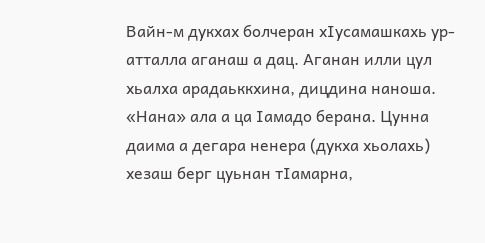Вайн-м дукхах болчеран хIусамашкахь ур-атталла аганаш а дац. Аганан илли цул хьалха арадаьккхина, дицдина наноша. «Нана» ала а ца Iамадо берана. Цунна даима а дегара ненера (дукха хьолахь) хезаш берг цуьнан тIамарна,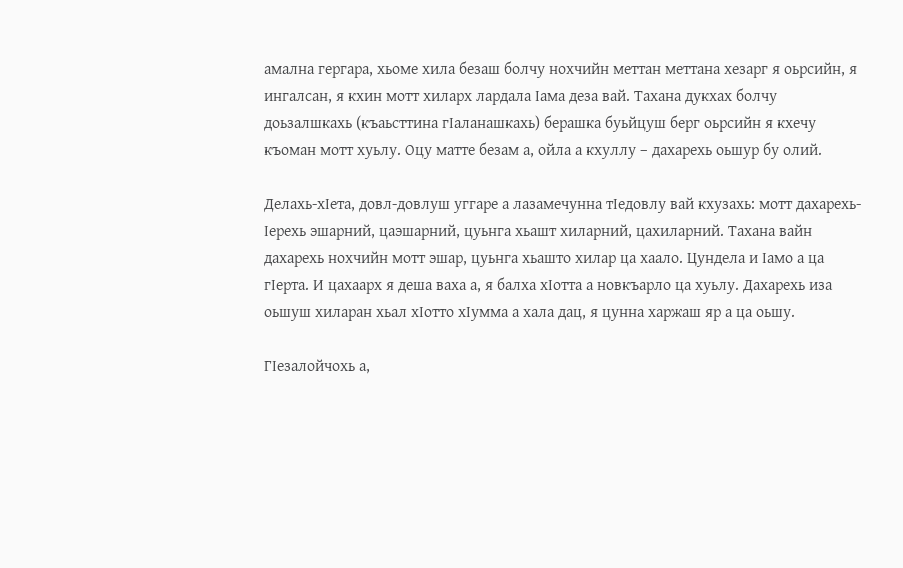амална гергара, хьоме хила безаш болчу нохчийн меттан меттана хезарг я оьрсийн, я ингалсан, я кхин мотт хиларх лардала Iама деза вай. Тахана дукхах болчу доьзалшкахь (къаьсттина гIаланашкахь) берашка буьйцуш берг оьрсийн я кхечу къоман мотт хуьлу. Оцу матте безам а, ойла а кхуллу – дахарехь оьшур бу олий.

Делахь-хIета, довл-довлуш уггаре а лазамечунна тIедовлу вай кхузахь: мотт дахарехь-Iерехь эшарний, цаэшарний, цуьнга хьашт хиларний, цахиларний. Тахана вайн дахарехь нохчийн мотт эшар, цуьнга хьашто хилар ца хаало. Цундела и Iамо а ца гIерта. И цахаарх я деша ваха а, я балха хIотта а новкъарло ца хуьлу. Дахарехь иза оьшуш хиларан хьал хIотто хIумма а хала дац, я цунна харжаш яр а ца оьшу.

ГIезалойчохь а,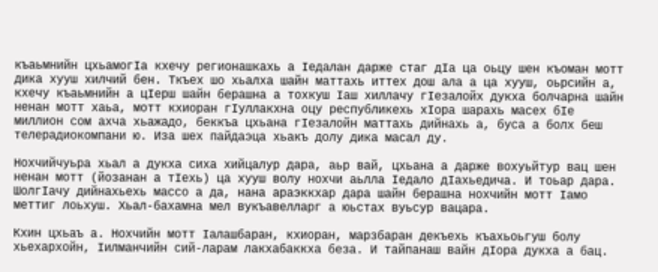къаьмнийн цхьамогIа кхечу регионашкахь а Iедалан дарже стаг дIа ца оьцу шен къоман мотт дика хууш хилчий бен. Ткъех шо хьалха шайн маттахь иттех дош ала а ца хууш, оьрсийн а, кхечу къаьмнийн а цIерш шайн берашна а тохкуш Iаш хиллачу гIезалойх дукха болчарна шайн ненан мотт хаьа, мотт кхиоран гIуллакхна оцу республикехь хIора шарахь масех бIе миллион сом ахча хьажадо, беккъа цхьана гIезалойн маттахь дийнахь а, буса а болх беш телерадиокомпани ю. Иза шех пайдаэца хьакъ долу дика масал ду.

Нохчийчуьра хьал а дукха сиха хийцалур дара, аьр вай, цхьана а дарже вохуьйтур вац шен ненан мотт (йозанан а тIехь) ца хууш волу нохчи аьлла Iедало дIахьедича. И тоьар дара. ШолгIачу дийнахьехь массо а да, нана араэккхар дара шайн берашна нохчийн мотт Iамо меттиг лоьхуш. Хьал-бахамна мел вукъавелларг а юьстах вуьсур вацара.

Кхин цхьаъ а. Нохчийн мотт Iалашбаран, кхиоран, марзбаран декъехь къахьоьгуш болу хьехархойн, Iилманчийн сий-ларам лакхабаккха беза. И тайпанаш вайн дIора дукха а бац.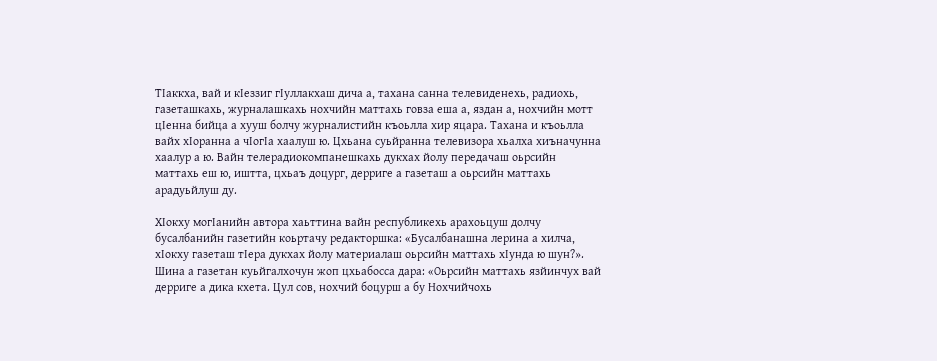ТIаккха, вай и кIеззиг гIуллакхаш дича а, тахана санна телевиденехь, радиохь, газеташкахь, журналашкахь нохчийн маттахь говза еша а, яздан а, нохчийн мотт цIенна бийца а хууш болчу журналистийн къоьлла хир яцара. Тахана и къоьлла вайх хIоранна а чIогIа хаалуш ю. Цхьана суьйранна телевизора хьалха хиъначунна хаалур а ю. Вайн телерадиокомпанешкахь дукхах йолу передачаш оьрсийн маттахь еш ю, иштта, цхьаъ доцург, дерриге а газеташ а оьрсийн маттахь арадуьйлуш ду.

ХIокху могIанийн автора хаьттина вайн республикехь арахоьцуш долчу бусалбанийн газетийн коьртачу редакторшка: «Бусалбанашна лерина а хилча, хIокху газеташ тIера дукхах йолу материалаш оьрсийн маттахь хIунда ю шун?». Шина а газетан куьйгалхочун жоп цхьабосса дара: «Оьрсийн маттахь язйинчух вай дерриге а дика кхета. Цул сов, нохчий боцурш а бу Нохчийчохь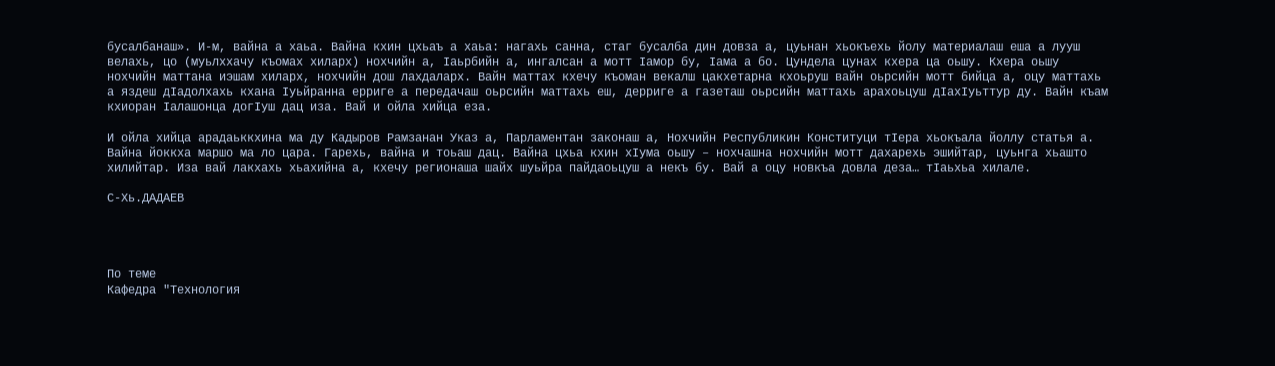бусалбанаш». И-м, вайна а хаьа. Вайна кхин цхьаъ а хаьа: нагахь санна, стаг бусалба дин довза а, цуьнан хьокъехь йолу материалаш еша а лууш велахь, цо (муьлххачу къомах хиларх) нохчийн а, Iаьрбийн а, ингалсан а мотт Iамор бу, Iама а бо. Цундела цунах кхера ца оьшу. Кхера оьшу нохчийн маттана иэшам хиларх, нохчийн дош лахдаларх. Вайн маттах кхечу къоман векалш цакхетарна кхоьруш вайн оьрсийн мотт бийца а, оцу маттахь а яздеш дIадолхахь кхана Iуьйранна ерриге а передачаш оьрсийн маттахь еш, дерриге а газеташ оьрсийн маттахь арахоьцуш дIахIуьттур ду. Вайн къам кхиоран Iалашонца догIуш дац иза. Вай и ойла хийца еза.

И ойла хийца арадаьккхина ма ду Кадыров Рамзанан Указ а, Парламентан законаш а, Нохчийн Республикин Конституци тIера хьокъала йоллу статья а. Вайна йоккха маршо ма ло цара. Гарехь, вайна и тоьаш дац. Вайна цхьа кхин хIума оьшу – нохчашна нохчийн мотт дахарехь эшийтар, цуьнга хьашто хилийтар. Иза вай лакхахь хьахийна а, кхечу регионаша шайх шуьйра пайдаоьцуш а некъ бу. Вай а оцу новкъа довла деза… тIаьхьа хилале.

С-Хь.ДАДАЕВ




По теме
Кафедра "Технология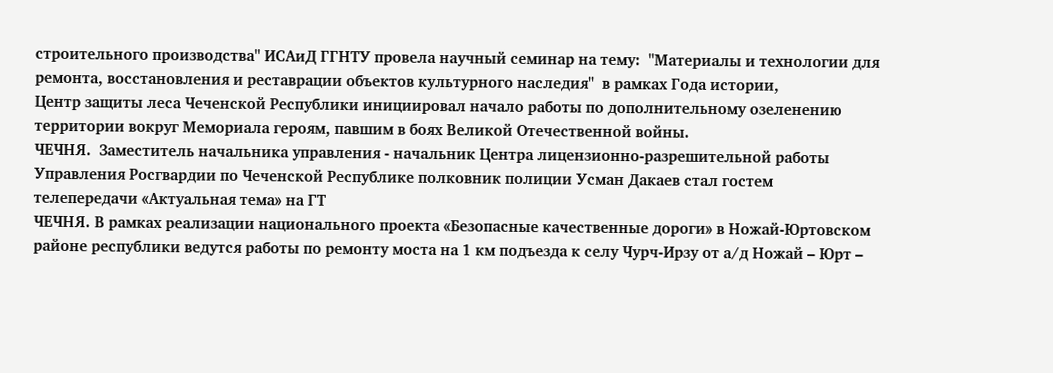строительного производства" ИСАиД ГГНТУ провела научный семинар на тему:  "Материалы и технологии для ремонта, восстановления и реставрации объектов культурного наследия"  в рамках Года истории,
Центр защиты леса Чеченской Республики инициировал начало работы по дополнительному озеленению территории вокруг Мемориала героям, павшим в боях Великой Отечественной войны.
ЧЕЧНЯ.  Заместитель начальника управления - начальник Центра лицензионно-разрешительной работы Управления Росгвардии по Чеченской Республике полковник полиции Усман Дакаев стал гостем телепередачи «Актуальная тема» на ГТ
ЧЕЧНЯ. В рамках реализации национального проекта «Безопасные качественные дороги» в Ножай-Юртовском районе республики ведутся работы по ремонту моста на 1 км подъезда к селу Чурч-Ирзу от а/д Ножай – Юрт –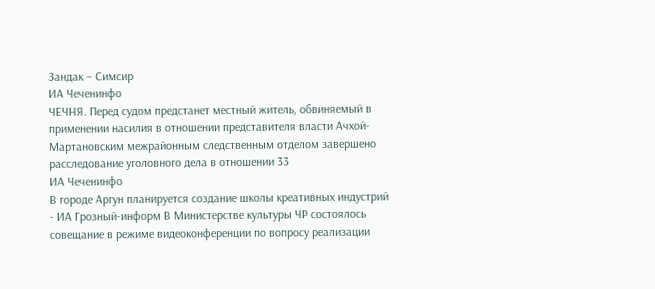Зандак – Симсир
ИА Чеченинфо
ЧЕЧНЯ. Перед судом предстанет местный житель, обвиняемый в применении насилия в отношении представителя власти Ачхой-Мартановским межрайонным следственным отделом завершено расследование уголовного дела в отношении 33
ИА Чеченинфо
В городе Аргун планируется создание школы креативных индустрий - ИА Грозный-информ В Министерстве культуры ЧР состоялось совещание в режиме видеоконференции по вопросу реализации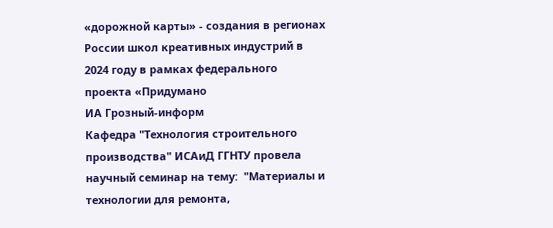«дорожной карты» - создания в регионах России школ креативных индустрий в 2024 году в рамках федерального проекта «Придумано
ИА Грозный-информ
Кафедра "Технология строительного производства" ИСАиД ГГНТУ провела научный семинар на тему:  "Материалы и технологии для ремонта,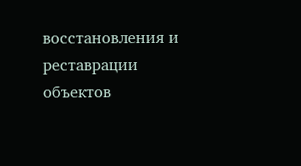восстановления и реставрации объектов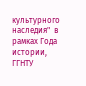культурного наследия"  в рамках Года истории,
ГГНТУ